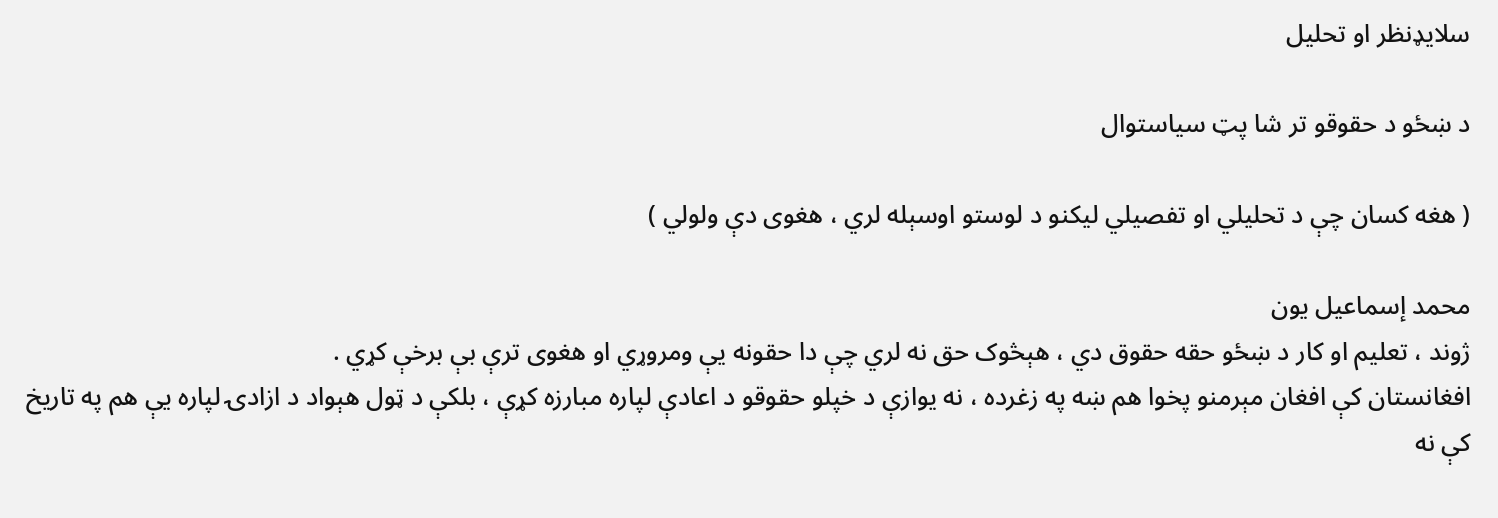سلايډنظر او تحلیل

د ښځو د حقوقو تر شا پټ سیاستوال

( هغه کسان چې د تحلیلي او تفصیلي لیکنو د لوستو اوسېله لري ، هغوی دې ولولي )

محمد إسماعيل یون
ژوند ، تعلیم او کار د ښځو حقه حقوق دي ، هېڅوک حق نه لري چې دا حقونه یې ومروړي او هغوی ترې بې برخې کړي .
افغانستان کې افغان مېرمنو پخوا هم ښه په زغرده ، نه یوازې د خپلو حقوقو د اعادې لپاره مبارزه کړې ، بلکې د ټول هېواد د ازادۍ لپاره یې هم په تاریخ کې نه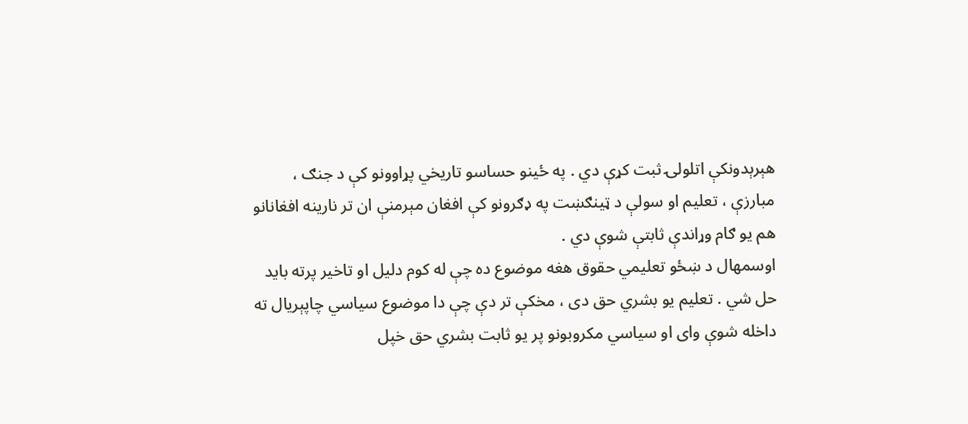هېرېدونکې اتلولۍ ثبت کړې دي . په ځینو حساسو تاریخي پړاوونو کې د جنګ ، مبارزې ، تعلیم او سولې د ټینګښت په ډګرونو کې افغان مېرمنې ان تر نارینه افغانانو هم یو ګام وړاندې ثابتې شوې دي .
اوسمهال د ښځو تعلیمي حقوق هغه موضوع ده چې له کوم دلیل او تاخیر پرته باید حل شي . تعلیم یو بشري حق دی ، مخکې تر دې چې دا موضوع سیاسي چاپېریال ته داخله شوې وای او سیاسي مکروبونو پر یو ثابت بشري حق خپل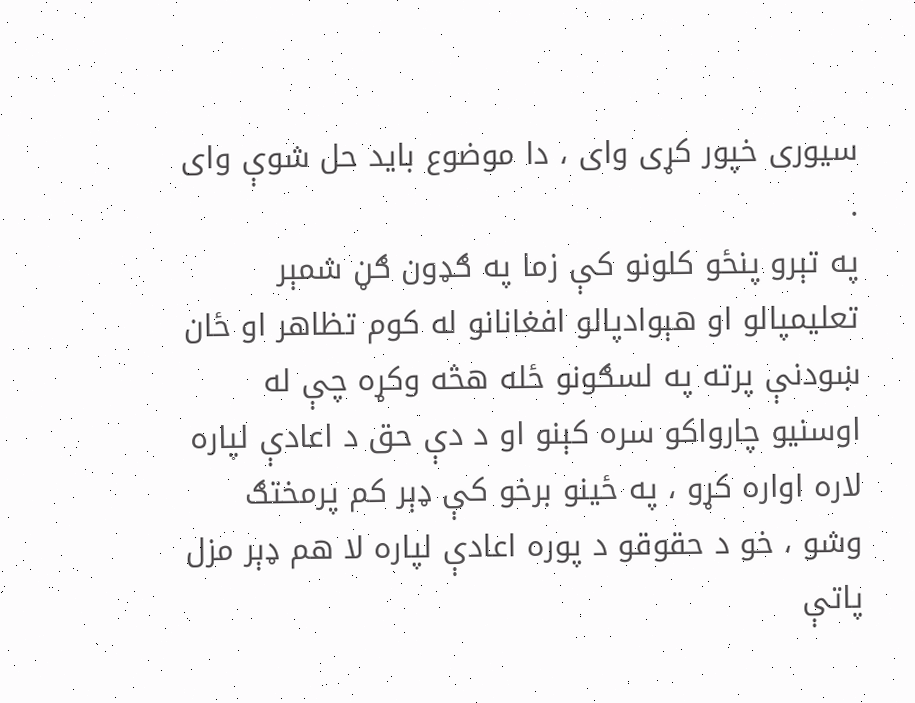سیوری خپور کړی وای ، دا موضوع باید حل شوې وای .
په تېرو پنځو کلونو کې زما په ګډون ګڼ شمېر تعلیمپالو او هېوادپالو افغانانو له کوم تظاهر او ځان ښودنې پرته په لسګونو ځله هڅه وکړه چې له اوسنیو چارواکو سره کېنو او د دې حق د اعادې لپاره لاره اواره کړو ، په ځینو برخو کې ډېر کم پرمختګ وشو ، خو د حقوقو د پوره اعادې لپاره لا هم ډېر مزل پاتې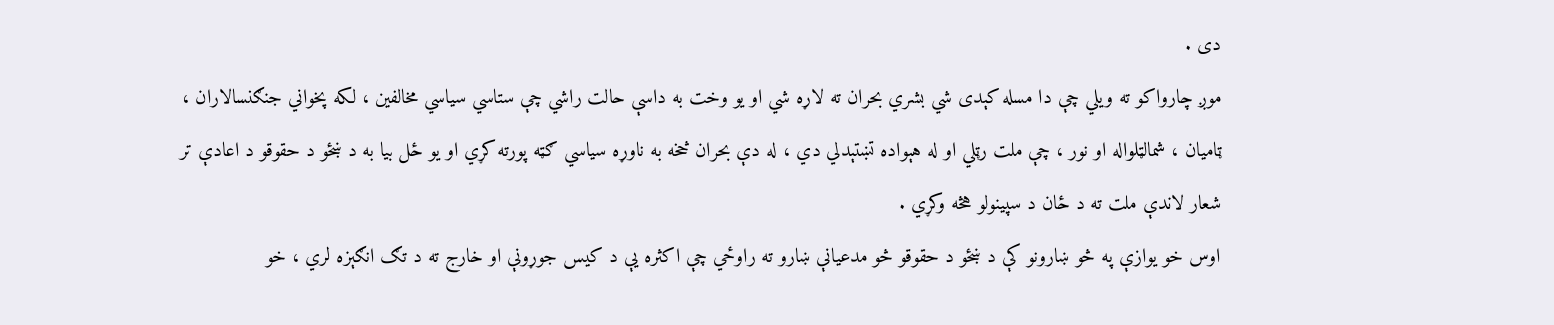دی .
موږ چارواکو ته ویلي چې دا مسله کېدی شي بشري بحران ته لاړه شي او یو وخت به داسې حالت راشي چې ستاسي سیاسي مخالفین ، لکه پخواني جنګنسالاران ، ټامیان ، شمالټلواله او نور ، چې ملت رټلي او له هېواده تښتېدلي دي ، له دې بحران څخه به ناوړه سیاسي ګټه پورته کړي او یو ځل بیا به د ښځو د حقوقو د اعادې تر شعار لاندې ملت ته د ځان د سپینولو هڅه وکړي .
اوس خو یوازې په څو ښارونو کې د ښځو د حقوقو څو مدعیانې ښارو ته راوځي چې اکثره یې د کیس جوړونې او خارج ته د تګ انګېزه لري ، خو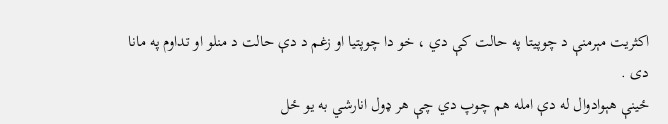اکثریت مېرمنې د چوپیتا په حالت کې دي ، خو دا چوپتیا او زغم د دې حالت د منلو او تداوم په مانا دی .
ځینې هېوادوال له دې امله هم چوپ دي چې هر ډول انارشي به یو ځل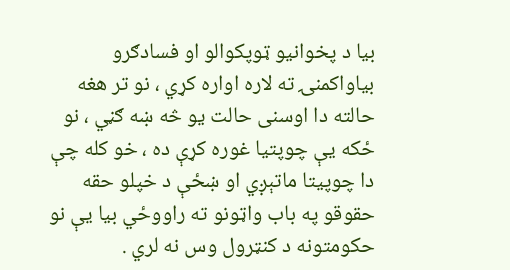بیا د پخوانیو ټوپکوالو او فسادګرو بیاواکمنۍ ته لاره اواره کړي ، نو تر هغه حالته دا اوسنی حالت یو څه ښه ګڼي ، نو ځکه یې چوپتیا غوره کړې ده ، خو کله چې دا چوپیتا ماتېږي او ښځې د خپلو حقه حقوقو په باب واټونو ته راووځي بیا یې نو حکومتونه د کنټرول وس نه لري .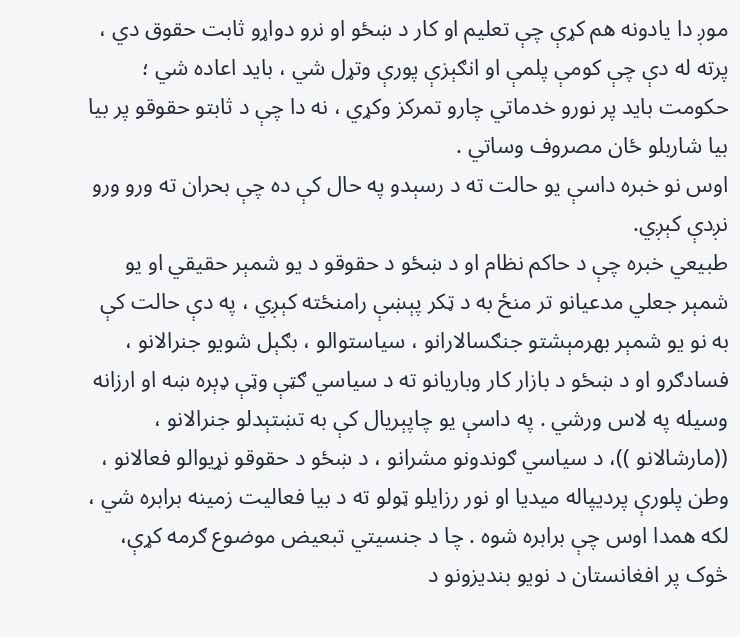موږ دا یادونه هم کړې چې تعلیم او کار د ښځو او نرو دواړو ثابت حقوق دي ، پرته له دې چې کومې پلمې او انګېزې پورې وتړل شي ، باید اعاده شي ؛ حکومت باید پر نورو خدماتي چارو تمرکز وکړي ، نه دا چې د ثابتو حقوقو پر بیا بیا شاربلو ځان مصروف وساتي .
اوس نو خبره داسې یو حالت ته د رسېدو په حال کې ده چې بحران ته ورو ورو نږدې کېږي.
طبیعي خبره چې د حاکم نظام او د ښځو د حقوقو د یو شمېر حقیقي او یو شمېر جعلي مدعیانو تر منځ به د ټکر پېښې رامنځته کېږي ، په دې حالت کې به نو یو شمېر بهرمېشتو جنګسالارانو ، سیاستوالو ، بګېل شویو جنرالانو ، فسادګرو او د ښځو د بازار کار وباریانو ته د سیاسي ګټې وټې ډېره ښه او ارزانه وسیله په لاس ورشي . په داسې یو چاپېریال کې به تښتېدلو جنرالانو ، ((مارشالانو ))، د سیاسي ګوندونو مشرانو ، د ښځو د حقوقو نړیوالو فعالانو ، وطن پلورې پردیپاله میديا او نور رزایلو ټولو ته د بیا فعالیت زمینه برابره شي ، لکه همدا اوس چې برابره شوه . چا د جنسیتي تبعیض موضوع ګرمه کړې، څوک پر افغانستان د نویو بندیزونو د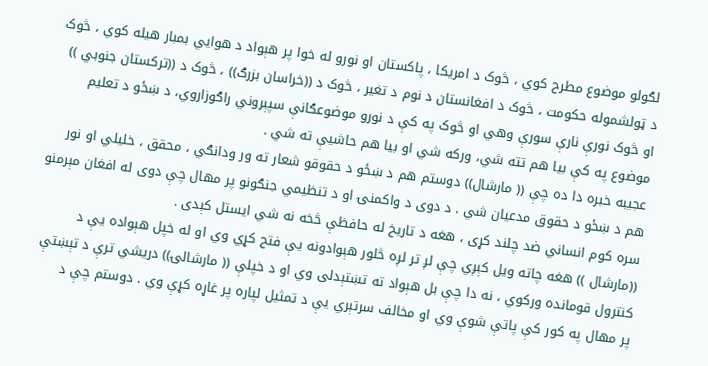لګولو موضوع مطرح کوي ، څوک د امریکا ، پاکستان او نورو له خوا پر هېواد د هوايي بمبار هیله کوي ، څوک د ټولشموله حکومت ، څوک د افغانستان د نوم د تغیر ، څوک د ((خراسان بزرګ)) ، څوک د ((ترکستان جنوبي )) او څوک نورې نارې سورې وهي او څوک په کې د نورو موضوعګانې سپېروني راګوزاروي، د ښځو د تعلیم موضوع په کې بیا هم تته شي، ورکه شي او بیا هم حاشیې ته شي .
عجیبه خبره دا ده چې (( مارشال)) دوستم هم د ښځو د حقوقو شعار ته ور ودانګي ، محقق ، خلیلي او نور هم د ښځو د حقوق مدعیان شي . د دوی د واکمنۍ او د تنظیمي جنګونو پر مهال چې دوی له افغان مېرمنو سره کوم انساني ضد چلند کړی ، هغه د تاریخ له حافظې څخه نه شي ایستل کېدی .
((مارشال )) هغه چاته ویل کېږي چې لږ تر لږه څلور هېوادونه یې فتح کړي وي او له خپل هېواده یې د کنترول قومانده ورکوي ، نه دا چې بل هېواد ته تښتېدلی وي او د خپلې (( مارشالۍ)) دریشي ترې د تېښتې پر مهال په کور کې پاتې شوې وي او مخالف سرتېري یې د تمثیل لپاره پر غاړه کړې وي . دوستم چې د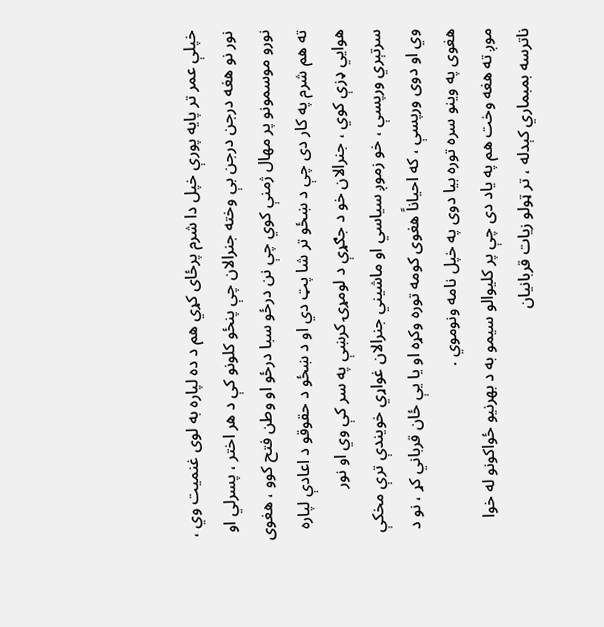خپلې عمر تر پایه پورې خپل دا شرم پرځای کړي هم د ده لپاره به لوی غنمیت وي ، نور نو هغه درجن درجن بې وخته جنرالان چې پنځو کلونو کې د هر اختر ، پسرلي او نورو موسمونو پر مهال ژمنې کوي چې نن درځو سبا درځو او وطن فتح کوو ، هغوی ته هم شرم په کار دی چې د ښځو تر شا پټ دي او د ښځو د حقوقو د اعادې لپاره هوایي ډزې کوي ، جنرالان خو د جګړې د لومړۍ کرښې په سر کې وي او نور سرتېري ورپسې ، خو زموږ سیاسي او ماشیني جنرالان غواړي خویندې ترې مخکې وي او دوی ورپسې ، که احیاناً هغوی کومه توره وکړه او یا یې ځان قرباني کړ ، نو د هغوی په وینو سره توره بیا دوی په خپل نامه ونوموي .
موږ ته هغه وخت هم په یاد دی چې پر کلیوالو سیمو به د بهرنیو ځواکونو له خوا ناترسه بمبماري کېدله ، تر ټولو زیات قربانیان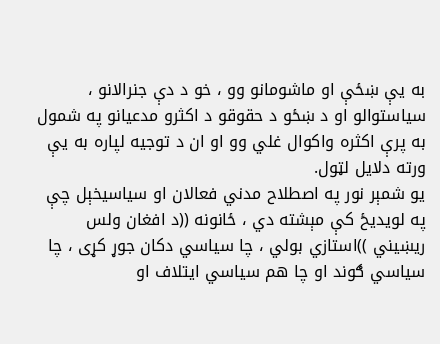به یې ښځې او ماشومانو وو ، خو د دې جنرالانو ، سیاستوالو او د ښځو د حقوقو د اکثرو مدعیانو په شمول به پرې اکثره واکوال غلي وو او ان د توجیه لپاره به یې ورته دلایل لټول.
یو شمېر نور په اصطلاح مدني فعالان او سیاسيخېل چې په لویدیځ کې مېشته دي ، ځانونه ((د افغان ولس ریښیني ))استازي بولي ، چا سیاسي دکان جوړ کړی ، چا سیاسي ګوند او چا هم سیاسي ایتلاف او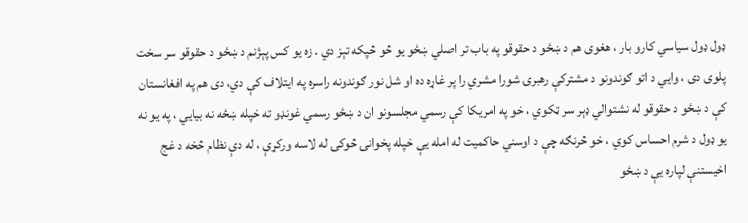ډول ډول سیاسي کارو بار ، هغوی هم د ښځو د حقوقو په باب تر اصلي ښځو یو څو څپکه تېز دي . زه یو کس پېژنم د ښځو د حقوقو سر سخت پلوی دی ، وايي د اتو ګوندونو د مشترکې رهبرۍ شورا مشري را پر غاړه ده او شل نور ګوندونه راسره په ایتلاف کې دي، دی هم په افغانستان کې د ښځو د حقوقو له نشتوالي ډېر سر ټکوي ، خو په امریکا کې رسمي مجلسونو ان د ښځو رسمي غونډو ته خپله ښځه نه بیايي ، په یو نه یو ډول د شرم احساس کوي ، خو څرنګه چې د اوسني حاکمیت له امله یې خپله پخوانۍ څوکۍ له لاسه ورکړې ، له دې نظام څخه د غج اخیستنې لپاره یې د ښځو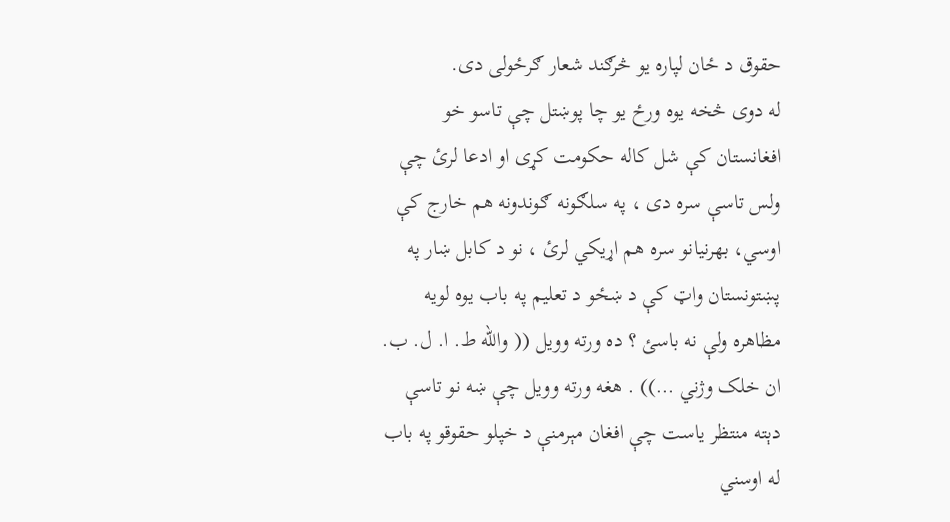حقوق د ځان لپاره یو څرګند شعار ګرځولی دی.
له دوی څخه یوه ورځ یو چا پوښتل چې تاسو خو افغانستان کې شل کاله حکومت کړی او ادعا لرئ چې ولس تاسې سره دی ، په سلګونه ګوندونه هم خارج کې اوسي، بهرنیانو سره هم اړیکي لرئ ، نو د کابل ښار په پښتونستان واټ کې د ښځو د تعلیم په باب یوه لویه مظاهره ولې نه باسئ ؟ ده ورته وویل (( والله ط. ا. ل. ب. ان خلک وژني …)) . هغه ورته وویل چې ښه نو تاسې دېته منتظر یاست چې افغان مېرمنې د خپلو حقوقو په باب له اوسني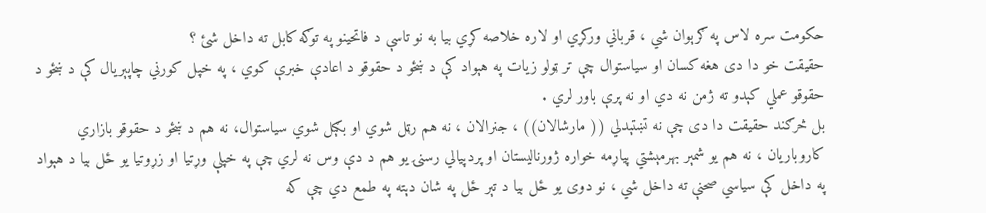حکومت سره لاس په ګرېوان شي ، قرباني ورکړي او لاره خلاصه کړي بیا به نو تاسې د فاتحینو په توګه کابل ته داخل شئ ؟
حقیقت خو دا دی هغه کسان او سیاستوال چې تر ټولو زیات په هېواد کې د ښځو د حقوقو د اعادې خبرې کوي ، په خپل کورني چاپېریال کې د ښځو د حقوقو عملي کېدو ته ژمن نه دي او نه پرې باور لري .
بل څرګند حقیقت دا دی چې نه تښتېدلي (( مارشالان)) ، جنرالان ، نه هم رټل شوي او بګېل شوي سیاستوال، نه هم د ښځو د حقوقو بازاري کاروباریان ، نه هم يو شمېر بهرمېشتي پیاړمه خواره ژورنالیستان او پردپیالي رسنۍ یو هم د دې وس نه لري چې په خپلې وړتیا او زړوتیا یو ځل بیا د هېواد په داخل کې سیاسي صحنې ته داخل شي ، نو دوی یو ځل بیا د تېر ځل په شان دېته په طمع دي چې که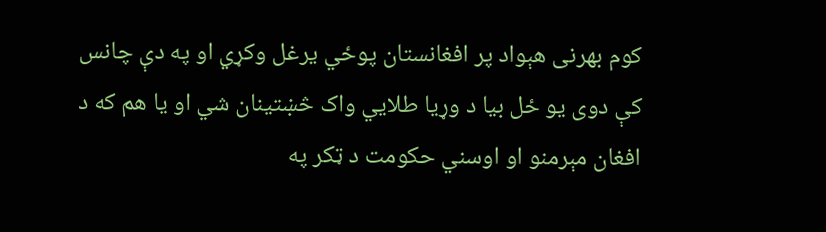کوم بهرنی هېواد پر افغانستان پوځي یرغل وکړي او په دې چانس کې دوی یو ځل بیا د وړیا طلايي واک څښتینان شي او یا هم که د افغان مېرمنو او اوسني حکومت د ټکر په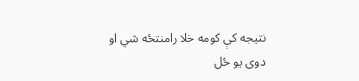نتیجه کې کومه خلا رامنتځه شي او دوی یو ځل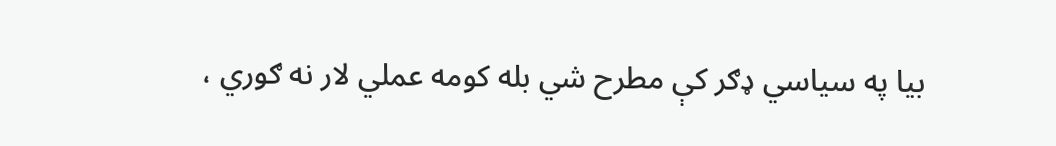بیا په سیاسي ډګر کې مطرح شي بله کومه عملي لار نه ګوري ،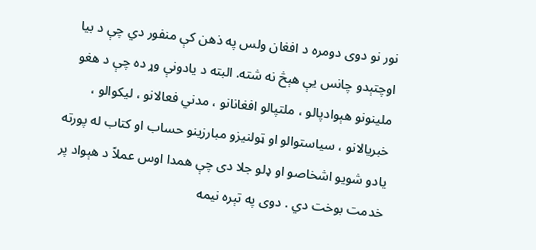نور نو دوی دومره د افغان ولس په ذهن کې منفور دي چې د بیا اوچتېدو چانس یې هېڅ نه شته. البته د یادونې وړ ده چې د هغو ملینونو هېوادپالو ، ملتپالو افغانانو ، مدني فعالانو ، لیکوالو ، خبریالانو ، سیاستوالو او ټولنیزو مبارزینو حساب او کتاب له پورته یادو شویو اشخاصو او ډلو جلا دی چې همدا اوس عملاً د هېواد پر خدمت بوخت دي . دوی په تېره نیمه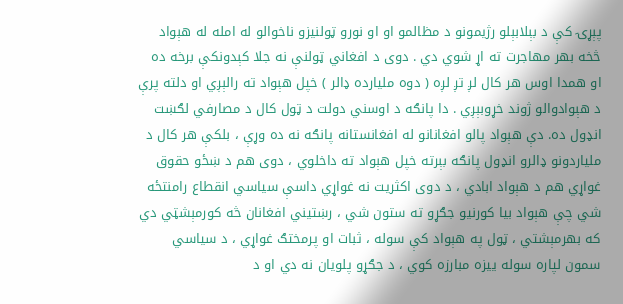پېړۍ کې د بېلابېلو رژیمونو د مظالمو او او نورو ټولنیزو ناخوالو له امله له هېواد څخه بهر مهاجرت ته اړ شوي دي . دوی د افغاني ټولنې نه جلا کېدونکې برخه ده او همدا اوس هر کال لږ تږ لږه ( دوه ملیارده ډالر ) خپل هېواد ته رالېږي او دلته پرې د هېوادوالو ژوند خړوبېږي . دا پانګه د اوسني دولت د ټول کال د مصارفي لګښت انډول ده. دې هېواد پالو افغانانو له افغانستانه پانګه نه ده وړې ، بلکې هر کال د ملیاردونو ډالرو انډول پانګه بېرته خپل هېواد ته داخلوي ، دوی هم د ښځو حقوق غواړي هم د هېواد ابادي ، د دوی اکثریت نه غواړي داسې سیاسي انقطاع رامنتځه شي چې هېواد بیا کورنیو جګړو ته ستون شي ، رښتیني افغانان څه کورمېشټي دي که بهرمېشتي ، ټول په هېواد کې سوله ، ثبات او پرمختګ غواړي ، د سیاسي سمون لپاره سوله ییزه مبارزه کوي ، د جګړو پلویان نه دي او د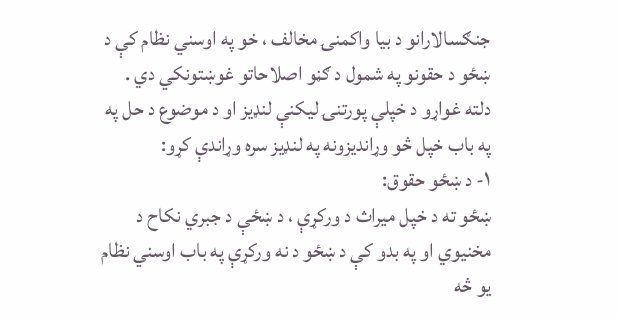جنګسالارانو د بیا واکمنۍ مخالف ، خو په اوسني نظام کې د ښځو د حقونو په شمول د ګڼو اصلاحاتو غوښتونکي دي .
دلته غواړو د خپلې پورتنۍ لیکنې لنډیز او د موضوع د حل په په باب خپل څو وړاندیزونه په لنډیز سره وړاندې کړو:
۱- د ښځو حقوق:
ښځو ته د خپل میراث د ورکړې ، د ښځې د جبري نکاح د مخنیوي او په بدو کې د ښځو د نه ورکړې په باب اوسني نظام یو څه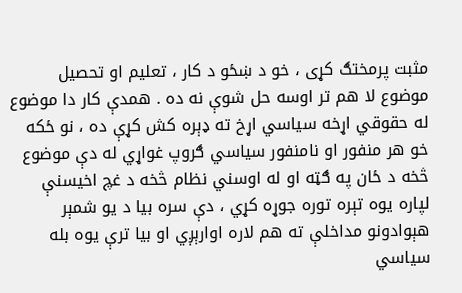مثبت پرمختګ کړی ، خو د ښځو د کار ، تعلیم او تحصیل موضوع لا هم تر اوسه حل شوې نه ده . همدې کار دا موضوع له حقوقي اړخه سیاسي اړخ ته ډېره کش کړې ده ، نو ځکه خو هر منفور او نامنفور سیاسي ګروپ غواړي له دې موضوع څخه د ځان په ګټه او له اوسني نظام څخه د غچ اخیسنې لپاره یوه تېره توره جوړه کړي ، دې سره بیا د یو شمېر هېوادونو مداخلې ته هم لاره اوارېږي او بیا ترې یوه بله سیاسي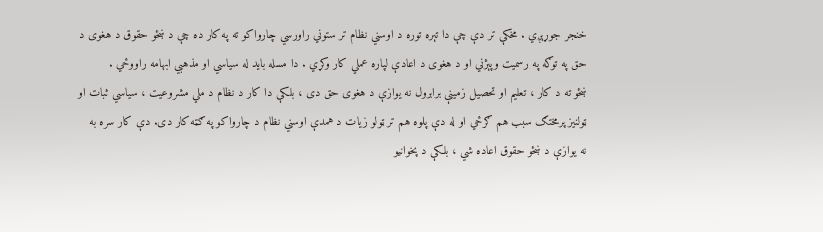خنجر جوړېږي . مخکې تر دې چې دا تېره توره د اوسني نظام تر ستوني راورسي چارواکو ته په کار ده چې د ښځو حقوق د هغوی د حق په توګه په رسمیت وپېژني او د هغوی د اعادې لپاره عملي کار وکړي . دا مسله باید له سیاسي او مذهبي ابهامه راووځي .
ښځو ته د کار ، تعلیم او تحصیل زمینې برابرول نه یوازې د هغوی حق دی ، بلکې دا کار د نظام د ملي مشروعیت ، سیاسي ثبات او ټولنیز پرمختګ سبب هم ګرځي او له دې پلوه هم تر ټولو زیات د همدې اوسني نظام د چارواکو په ګټه کار دی. دې کار سره به نه یوازې د ښځو حقوق اعاده شي ، بلکې د پخوانیو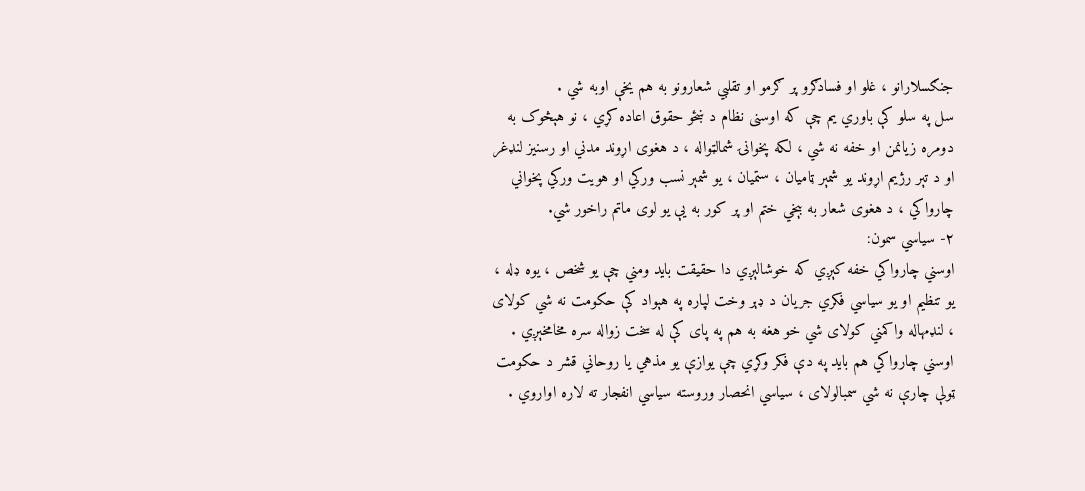جنګسلارانو ، غلو او فسادګرو پر ګرمو او تقلبي شعارونو به هم یخې اوبه شي .
سل په سلو کې باوري یم چې که اوسنی نظام د ښځو حقوق اعاده کړي ، نو هېڅوک به دومره زیانمن او خفه نه شي ، لکه پخوانۍ شمالټواله ، د هغوی اړوند مدني او رسنیز لنډغر او د تېر رژیم اړوند یو شمېر ټامیان ، ستمیان ، یو شمېر نسب ورکي او هویت ورکي پخواني چارواکي ، د هغوی شعار به بېخي ختم او پر کور به یې یو لوی ماتم راخور شي.
۲- سیاسي سمون:
اوسني چارواکي خفه کېږي که خوشالېږي دا حقیقت باید ومني چې یو شخص ، یوه ډله ، یو تنظیم او یو سیاسي فکري جریان د ډېر وخت لپاره په هېواد کې حکومت نه شي کولای ، لنډمهاله واکمني کولای شي خو هغه به هم په پای کې له سخت زواله سره مخامخېږي . اوسني چارواکي هم باید په دې فکر وکړي چې یوازې یو مذهي یا روحاني قشر د حکومت ټولې چارې نه شي سمبالولای ، سیاسي انحصار وروسته سیاسي انفجار ته لاره اواروي .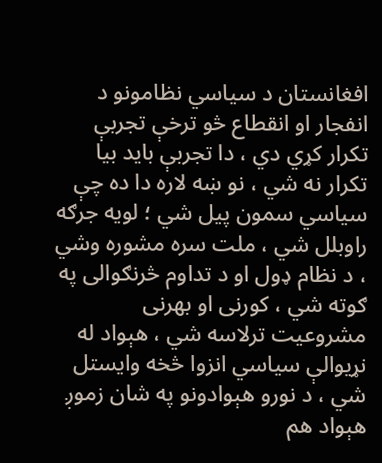افغانستان د سیاسي نظامونو د انفجار او انقطاع څو ترخې تجربې تکرار کړي دي ، دا تجربې باید بیا تکرار نه شي ، نو ښه لاره دا ده چې سیاسي سمون پیل شي ؛ لویه جرګه راوبلل شي ، ملت سره مشوره وشي ، د نظام ډول او د تداوم څرنګوالی په ګوته شي ، کورنی او بهرنی مشروعیت ترلاسه شي ، هېواد له نړیوالې سیاسي انزوا څخه وایستل شي ، د نورو هېوادونو په شان زموږ هېواد هم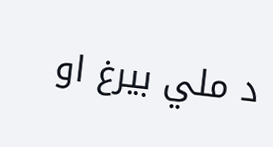د ملي بیرغ او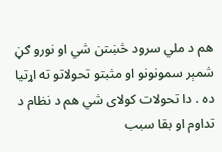هم د ملي سرود څښتن شي او نورو ګڼ شمېر سمونونو او مثبتو تحولاتو ته اړتیا ده . دا تحولات کولای شي هم د نظام د تداوم او بقا سبب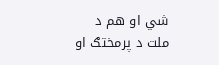شي او هم د ملت د پرمختګ او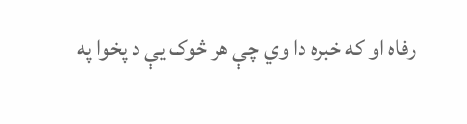رفاه او که خبره دا وي چې هر څوک یې د پخوا په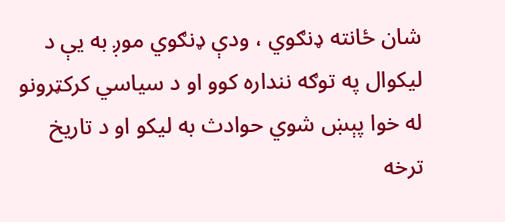شان ځانته ډنګوي ، ودې ډنګوي موږ به یې د لیکوال په توګه ننداره کوو او د سیاسي کرکټرونو له خوا پېښ شوي حوادث به لیکو او د تاریخ ترخه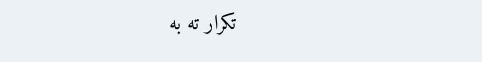تکرار ته به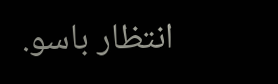انتظار باسو.